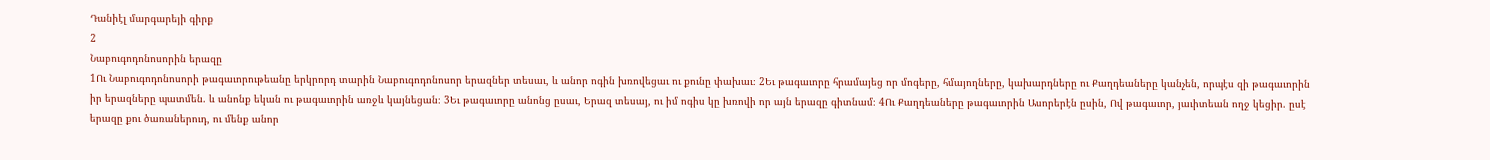Դանիէլ մարգարեյի գիրք
2
Նաբուգոդոնոսորին երազը
1Ու Նաբուգոդոնոսորի թագաւորութեանը երկրորդ տարին Նաբուգոդոնոսոր երազներ տեսաւ, և անոր ոգին խռովեցաւ ու քունը փախաւ։ 2Եւ թագաւորը հրամայեց որ մոգերը, հմայողները, կախարդները ու Քաղդեաները կանչեն, որպէս զի թագաւորին իր երազները պատմեն. և անոնք եկան ու թագաւորին առջև կայնեցան։ 3Եւ թագաւորը անոնց ըսաւ, Երազ տեսայ, ու իմ ոգիս կը խռովի որ այն երազը գիտնամ։ 4Ու Քաղդեաները թագաւորին Ասորերէն ըսին, Ով թագաւոր, յաւիտեան ողջ կեցիր. ըսէ երազը քու ծառաներուդ, ու մենք անոր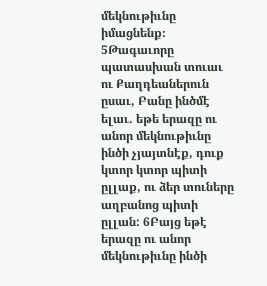մեկնութիւնը իմացնենք։ 5Թագաւորը պատասխան տուաւ ու Քաղդեաներուն ըսաւ, Բանը ինծմէ ելաւ. եթե երազը ու անոր մեկնութիւնը ինծի չյայտնէք, դուք կտոր կտոր պիտի ըլլաք, ու ձեր տուները աղբանոց պիտի ըլլան: 6Բայց եթէ երազը ու անոր մեկնութիւնը ինծի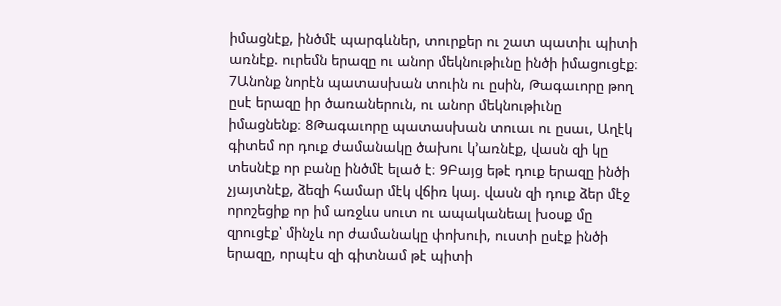իմացնէք, ինծմէ պարգևներ, տուրքեր ու շատ պատիւ պիտի առնէք. ուրեմն երազը ու անոր մեկնութիւնը ինծի իմացուցէք։ 7Անոնք նորէն պատասխան տուին ու ըսին, Թագաւորը թող ըսէ երազը իր ծառաներուն, ու անոր մեկնութիւնը իմացնենք։ 8Թագաւորը պատասխան տուաւ ու ըսաւ, Աղէկ գիտեմ որ դուք ժամանակը ծախու կ’առնէք, վասն զի կը տեսնէք որ բանը ինծմէ ելած է։ 9Բայց եթէ դուք երազը ինծի չյայտնէք, ձեզի համար մէկ վճիռ կայ. վասն զի դուք ձեր մէջ որոշեցիք որ իմ առջևս սուտ ու ապականեալ խօսք մը զրուցէք՝ մինչև որ ժամանակը փոխուի, ուստի ըսէք ինծի երազը, որպէս զի գիտնամ թէ պիտի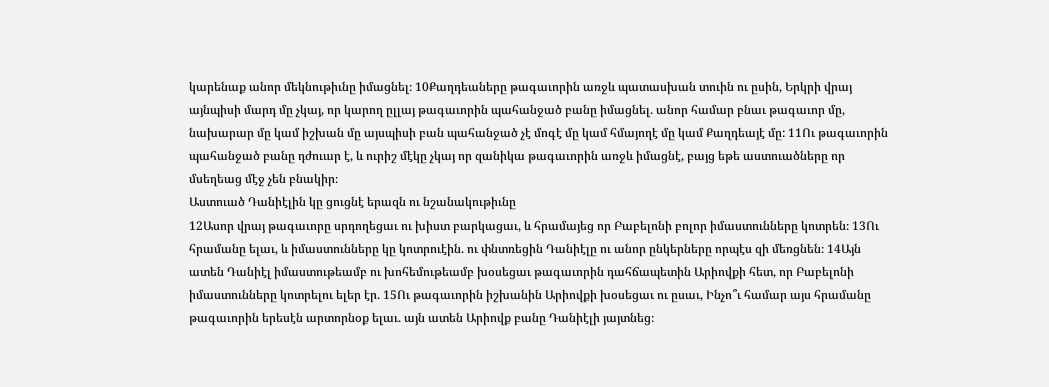կարենաք անոր մեկնութիւնը իմացնել։ 10Քաղդեաները թագաւորին առջև պատասխան տուին ու ըսին, Երկրի վրայ այնպիսի մարդ մը չկայ, որ կարող ըլլայ թագաւորին պահանջած բանը իմացնել. անոր համար բնաւ թագաւոր մը, նախարար մը կամ իշխան մը այսպիսի բան պահանջած չէ մոգէ մը կամ հմայողէ մը կամ Քաղդեայէ մը: 11Ու թագաւորին պահանջած բանը դժուար է, և ուրիշ մէկը չկայ որ զանիկա թագաւորին առջև իմացնէ, բայց եթե աստուածները որ մսեղեաց մէջ չեն բնակիր։
Աստուած Դանիէլին կը ցուցնէ երազն ու նշանակութիւնը
12Ասոր վրայ թագաւորը սրդողեցաւ ու խիստ բարկացաւ, և հրամայեց որ Բաբելոնի բոլոր իմաստունները կոտրեն։ 13Ու հրամանը ելաւ, և իմաստունները կը կոտրուէին. ու փնտռեցին Դանիէլը ու անոր ընկերները որպէս զի մեռցնեն։ 14Այն ատեն Դանիէլ իմաստութեամբ ու խոհեմութեամբ խօսեցաւ թագաւորին դահճապետին Արիովքի հետ, որ Բաբելոնի իմաստունները կոտրելու ելեր էր. 15Ու թագաւորին իշխանին Արիովքի խօսեցաւ ու ըսաւ, Ինչո՞ւ համար այս հրամանը թագաւորին երեսէն արտորնօք ելաւ. այն ատեն Արիովք բանը Դանիէլի յայտնեց։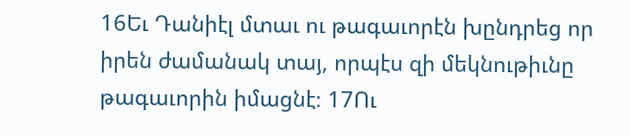16Եւ Դանիէլ մտաւ ու թագաւորէն խընդրեց որ իրեն ժամանակ տայ, որպէս զի մեկնութիւնը թագաւորին իմացնէ։ 17Ու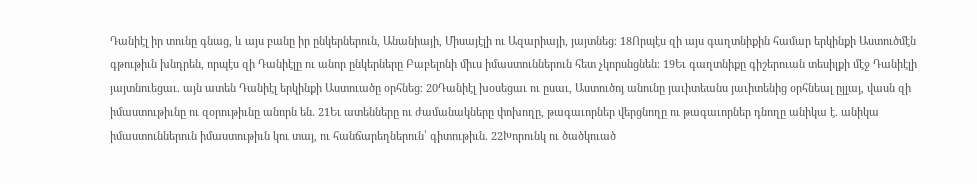Դանիէլ իր տունը գնաց, և այս բանը իր ընկերներուն, Անանիայի, Միսայէլի ու Ազարիայի, յայտնեց։ 18Որպէս զի այս գաղտնիքին համար երկինքի Աստուծմէն գթութիւն խնդրեն, որպէս զի Դանիէլը ու անոր ընկերները Բաբելոնի միւս իմաստուններուն հետ չկորսնցնեն։ 19Եւ գաղտնիքը գիշերուան տեսիլքի մէջ Դանիէլի յայտնուեցաւ. այն ատեն Դանիէլ երկինքի Աստուածը օրհնեց։ 20Դանիէլ խօսեցաւ ու ըսաւ, Աստուծոյ անունը յաւիտեանս յաւիտենից օրհնեալ ըլլայ, վասն զի իմաստութիւնը ու զօրութիւնը անորն են. 21Եւ ատենները ու ժամանակները փոխողը, թագաւորներ վերցնողը ու թագաւորներ դնողը անիկա է. անիկա իմաստուններուն իմաստութիւն կու տայ, ու հանճարեղներուն՝ գիտութիւն. 22Խորունկ ու ծածկուած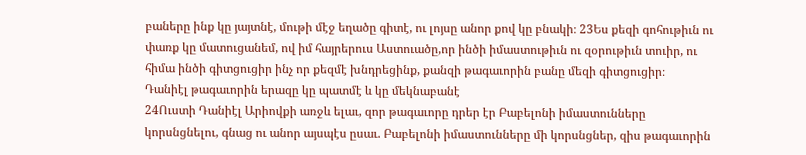բաները ինք կը յայտնէ, մութի մէջ եղածը գիտէ, ու լոյսը անոր քով կը բնակի։ 23Ես քեզի գոհութիւն ու փառք կը մատուցանեմ, ով իմ հայրերուս Աստուածը,որ ինծի իմաստութիւն ու զօրութիւն տուիր, ու հիմա ինծի գիտցուցիր ինչ որ քեզմէ խնդրեցինք, քանզի թագաւորին բանը մեզի գիտցուցիր։
Դանիէլ թագաւորին երազը կը պատմէ և կը մեկնաբանէ
24Ուստի Դանիէլ Արիովքի առջև ելաւ, զոր թագաւորը դրեր էր Բաբելոնի իմաստունները կորսնցնելու, գնաց ու անոր այսպէս ըսաւ. Բաբելոնի իմաստունները մի կորսնցներ, զիս թագաւորին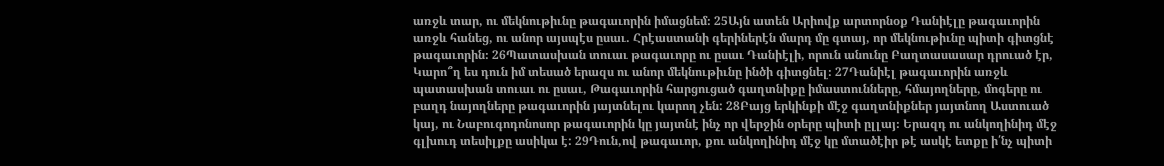առջև տար, ու մեկնութիւնը թագաւորին իմացնեմ։ 25Այն ատեն Արիովք արտորնօք Դանիէլը թագաւորին առջև հանեց, ու անոր այսպէս ըսաւ. Հրէաստանի գերիներէն մարդ մը գտայ, որ մեկնութիւնը պիտի գիտցնէ թագաւորին։ 26Պատասխան տուաւ թագաւորը ու ըսաւ Դանիէլի, որուն անունը Բաղտասասար դրուած էր, Կարո՞ղ ես դուն իմ տեսած երազս ու անոր մեկնութիւնը ինծի գիտցնել։ 27Դանիէլ թագաւորին առջև պատասխան տուաւ ու ըսաւ, Թագաւորին հարցուցած գաղտնիքը իմաստունները, հմայողները, մոգերը ու բաղդ նայողները թագաւորին յայտնելու կարող չեն: 28Բայց երկինքի մէջ գաղտնիքներ յայտնող Աստուած կայ, ու Նաբուգոդոնոսոր թագաւորին կը յայտնէ ինչ որ վերջին օրերը պիտի ըլլայ։ Երազդ ու անկողինիդ մէջ գլխուդ տեսիլքը ասիկա է: 29Դուն,ով թագաւոր, քու անկողինիդ մէջ կը մտածէիր թէ ասկէ ետքը ի՛նչ պիտի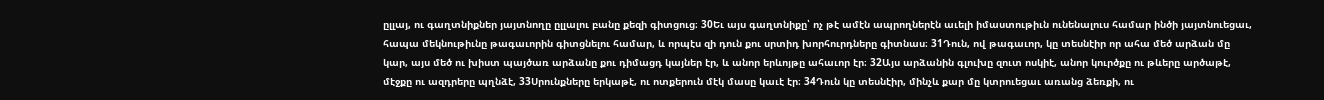ըլլայ, ու գաղտնիքներ յայտնողը ըլլալու բանը քեզի գիտցուց։ 30Եւ այս գաղտնիքը՝ ոչ թէ ամէն ապրողներէն աւելի իմաստութիւն ունենալուս համար ինծի յայտնուեցաւ, հապա մեկնութիւնը թագաւորին գիտցնելու համար, և որպէս զի դուն քու սրտիդ խորհուրդները գիտնաս։ 31Դուն, ով թագաւոր, կը տեսնէիր որ ահա մեծ արձան մը կար, այս մեծ ու խիստ պայծառ արձանը քու դիմացդ կայներ էր, և անոր երևոյթը ահաւոր էր։ 32Այս արձանին գլուխը զուտ ոսկիէ, անոր կուրծքը ու թևերը արծաթէ, մէջքը ու ազդրերը պղնձէ, 33Սրունքները երկաթէ, ու ոտքերուն մէկ մասը կաւէ էր։ 34Դուն կը տեսնէիր, մինչև քար մը կտրուեցաւ առանց ձեռքի, ու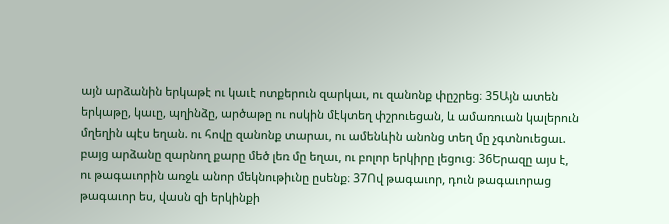այն արձանին երկաթէ ու կաւէ ոտքերուն զարկաւ, ու զանոնք փըշրեց։ 35Այն ատեն երկաթը, կաւը, պղինձը, արծաթը ու ոսկին մէկտեղ փշրուեցան, և ամառուան կալերուն մղեղին պէս եղան. ու հովը զանոնք տարաւ, ու ամենևին անոնց տեղ մը չգտնուեցաւ. բայց արձանը զարնող քարը մեծ լեռ մը եղաւ, ու բոլոր երկիրը լեցուց։ 36Երազը այս է, ու թագաւորին առջև անոր մեկնութիւնը ըսենք։ 37Ով թագաւոր, դուն թագաւորաց թագաւոր ես, վասն զի երկինքի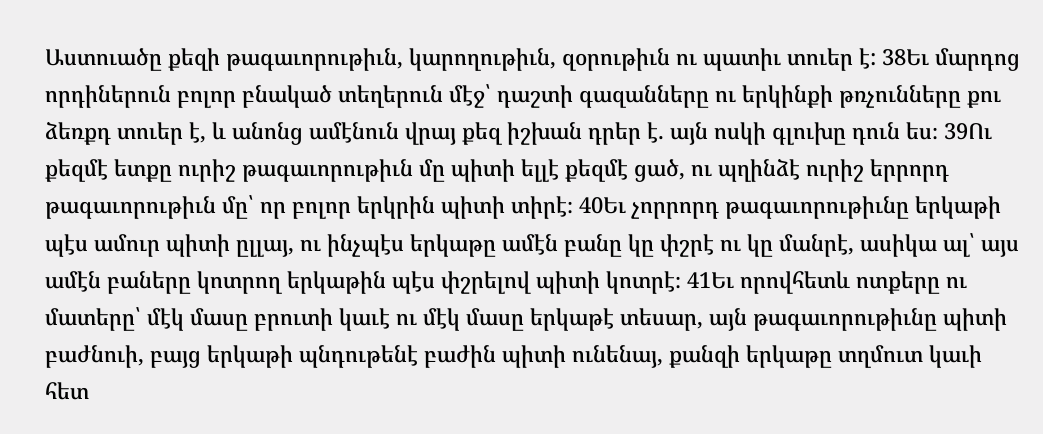Աստուածը քեզի թագաւորութիւն, կարողութիւն, զօրութիւն ու պատիւ տուեր է: 38Եւ մարդոց որդիներուն բոլոր բնակած տեղերուն մէջ՝ դաշտի գազանները ու երկինքի թռչունները քու ձեռքդ տուեր է, և անոնց ամէնուն վրայ քեզ իշխան դրեր է. այն ոսկի գլուխը դուն ես։ 39Ու քեզմէ ետքը ուրիշ թագաւորութիւն մը պիտի ելլէ քեզմէ ցած, ու պղինձէ ուրիշ երրորդ թագաւորութիւն մը՝ որ բոլոր երկրին պիտի տիրէ։ 40Եւ չորրորդ թագաւորութիւնը երկաթի պէս ամուր պիտի ըլլայ, ու ինչպէս երկաթը ամէն բանը կը փշրէ ու կը մանրէ, ասիկա ալ՝ այս ամէն բաները կոտրող երկաթին պէս փշրելով պիտի կոտրէ։ 41Եւ որովհետև ոտքերը ու մատերը՝ մէկ մասը բրուտի կաւէ ու մէկ մասը երկաթէ տեսար, այն թագաւորութիւնը պիտի բաժնուի, բայց երկաթի պնդութենէ բաժին պիտի ունենայ, քանզի երկաթը տղմուտ կաւի հետ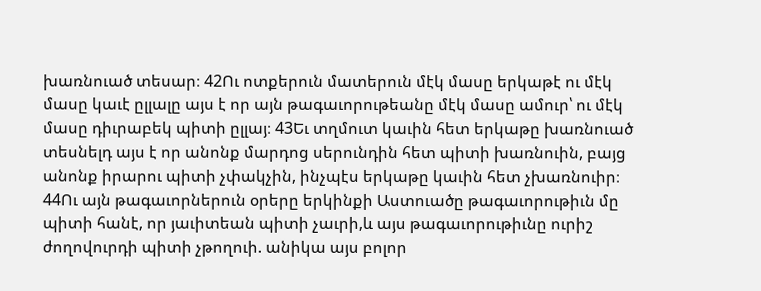խառնուած տեսար։ 42Ու ոտքերուն մատերուն մէկ մասը երկաթէ ու մէկ մասը կաւէ ըլլալը այս է որ այն թագաւորութեանը մէկ մասը ամուր՝ ու մէկ մասը դիւրաբեկ պիտի ըլլայ։ 43Եւ տղմուտ կաւին հետ երկաթը խառնուած տեսնելդ այս է որ անոնք մարդոց սերունդին հետ պիտի խառնուին, բայց անոնք իրարու պիտի չփակչին, ինչպէս երկաթը կաւին հետ չխառնուիր։ 44Ու այն թագաւորներուն օրերը երկինքի Աստուածը թագաւորութիւն մը պիտի հանէ, որ յաւիտեան պիտի չաւրի,և այս թագաւորութիւնը ուրիշ ժողովուրդի պիտի չթողուի. անիկա այս բոլոր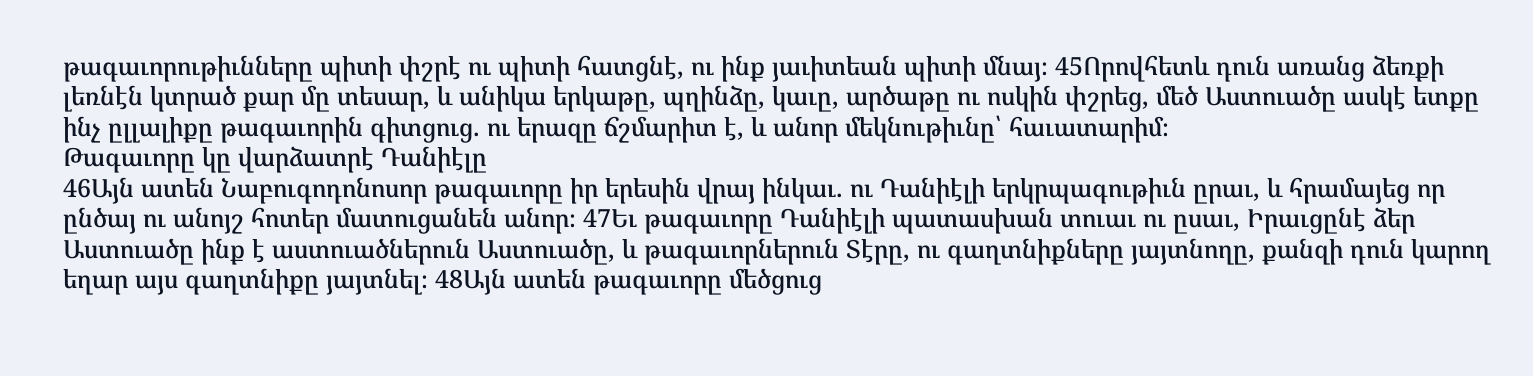թագաւորութիւնները պիտի փշրէ ու պիտի հատցնէ, ու ինք յաւիտեան պիտի մնայ։ 45Որովհետև դուն առանց ձեռքի լեռնէն կտրած քար մը տեսար, և անիկա երկաթը, պղինձը, կաւը, արծաթը ու ոսկին փշրեց, մեծ Աստուածը ասկէ ետքը ինչ ըլլալիքը թագաւորին գիտցուց. ու երազը ճշմարիտ է, և անոր մեկնութիւնը՝ հաւատարիմ։
Թագաւորը կը վարձատրէ Դանիէլը
46Այն ատեն Նաբուգոդոնոսոր թագաւորը իր երեսին վրայ ինկաւ. ու Դանիէլի երկրպագութիւն ըրաւ, և հրամայեց որ ընծայ ու անոյշ հոտեր մատուցանեն անոր։ 47Եւ թագաւորը Դանիէլի պատասխան տուաւ ու ըսաւ, Իրաւցընէ ձեր Աստուածը ինք է աստուածներուն Աստուածը, և թագաւորներուն Տէրը, ու գաղտնիքները յայտնողը, քանզի դուն կարող եղար այս գաղտնիքը յայտնել։ 48Այն ատեն թագաւորը մեծցուց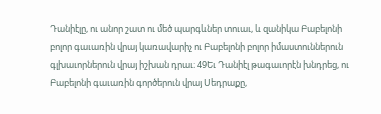Դանիէլը, ու անոր շատ ու մեծ պարգևներ տուաւ, և զանիկա Բաբելոնի բոլոր գաւառին վրայ կառավարիչ ու Բաբելոնի բոլոր իմաստուններուն գլխաւորներուն վրայ իշխան դրաւ։ 49Եւ Դանիէլ թագաւորէն խնդրեց, ու Բաբելոնի գաւառին գործերուն վրայ Սեդրաքը,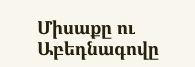Միսաքը ու Աբեդնագովը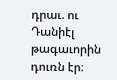դրաւ. ու Դանիէլ թագաւորին դուռն էր։